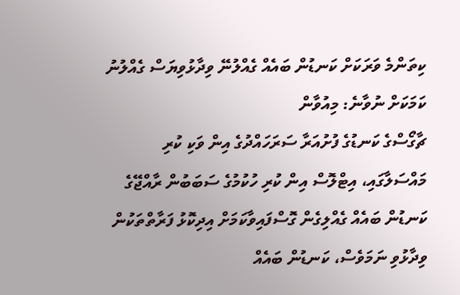ކިތަންމެ ވަރަކަށް ކަނޑުން ބައެއް ގެއްލުނޭ ވިދާޅުވިޔަސް ގެއްލުނު ކަމަކަށް ނުވާނެ: މިއުވާން
ޗާގޯސްގެ ކަނޑުގެ ފުށުއަރާ ސަރަހައްދުގެ އިން ވަކި ކުރި މައްސަލާގައި، އިޓްލޮސް އިން ކުރި ހުކުމުގެ ސަބަބުން ރާއްޖޭގެ ކަނޑުން ބައެއް ގެއްލިގެން ގޮސްފައިވާކަމަށް އިދިކޮޅު ފަރާތްތަކުން ވިދާޅުވި ނަމަވެސް، ކަނޑުން ބައެއް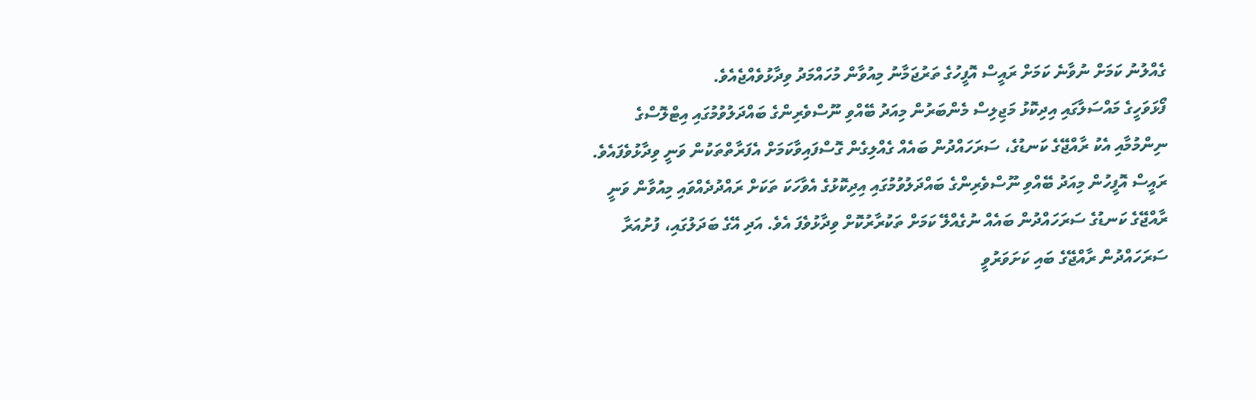ގެއްލުނު ކަމަށް ނުވާނެ ކަމަށް ރައީސް އޮފީހުގެ ތަރުޖަމާނު މިއުވާން މުހައްމަދު ވިދާޅުވެއްޖެއެވެ.
ފޯޅަވަހީގެ މައްސަލާގައި އިދިކޮޅު މަޖިލިސް މެންބަރުން މިއަދު ބޭއްވި ނޫސްވެރިންގެ ބައްދަލުވުމުގައި އިޓްލޮސްގެ ނިންމުމާއި އެކު ރާއްޖޭގެ ކަނޑުގެ، ސަރަހައްދުން ބައެއް ގެއްލިގެން ގޮސްފައިވާކަމަށް އެފަރާތްތަކުން ވަނީ ވިދާޅުވެފައެވެ.
ރައީސް އޮފީހުން މިއަދު ބޭއްވި ނޫސްވެރިންގެ ބައްދަލުވުމުގައި އިދިކޮޅުގެ އެވާހަކަ ތަކަށް ރައްދުދެއްވައި މިއުވާން ވަނީ ރާއްޖޭގެ ކަނޑުގެ ސަރަހައްދުން ބައެއް ނުގެއްލޭ ކަމަށް ތަކުރާރުކޮށް ވިދާޅުވެފަ އެވެ. އަދި އޭގެ ބަދަލުގައި، ފުށުއަރާ ސަރަހައްދުން ރާއްޖޭގެ ބައި ކަށަވަރުވީ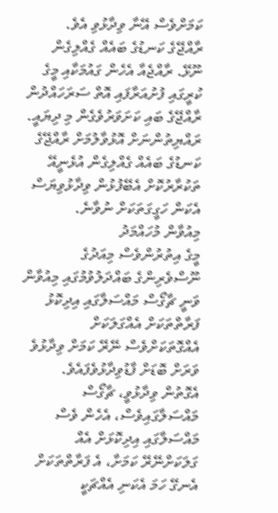ކަމަށްވެސް އޭނާ ވިދާޅުވި އެވެ.
ރާއްޖޭގެ ކަނޑުގެ ބައެއް ގެއްލިގެން ނޫޅޭ. ރާއްޖެއާ އެހެން ގައުމަކާއި މީގެ ކުރީގައި ފުށުއަރާފައި އޮތް ސަރަހައްދުން ރާއްޖޭގެ ބައި ކަށަވަރުވެގެން މި ދިޔައީ. ރައްޔިތުންނަށް އޮޅުވާލުމަށް ރާއްޖޭގެ ކަނޑުގެ ބައެއް ގެއްލިގެން އުޅެނީއޭ ތަކުރާރުކޮށް އެބޭފުޅުން ވިދާޅުވިޔަސް އެކަން ހަގީގަތަކަށް ނުވާނެ.
މިއުވާން މުހައްމަދު
މީގެ އިތުރުންވެސް މިއަދުގެ ނޫސްވެރިންގެ ބައްދަލުވުމުގައި މިއުވާން ވަނީ ޗާގޯސް މައްސަލާގައި އިދިކޮޅު ފަރާތްތަކަށް އެއްގަލަކަށް އެއްގޮތަކަށްވެސް ނޭރޭ ކަމަށް ވިދާޅުވެ ވަރަށް ބޮޑަށް ފާޑުވިދާޅުވެފައެވެ.
އެގޮތުން ވިދާޅުވީ، ޗާގޯސް މައްސަލާގައިވެސް، އެހެން ވެސް މައްސަލާގައި އިދިކޮޅަށް އެއް ގަލަކަށްނޭރޭ ކަމަށާ، އެ ފަރާތްތަކަށް އެނގޭ ހަމަ އެކަނި އެއްޗަކީ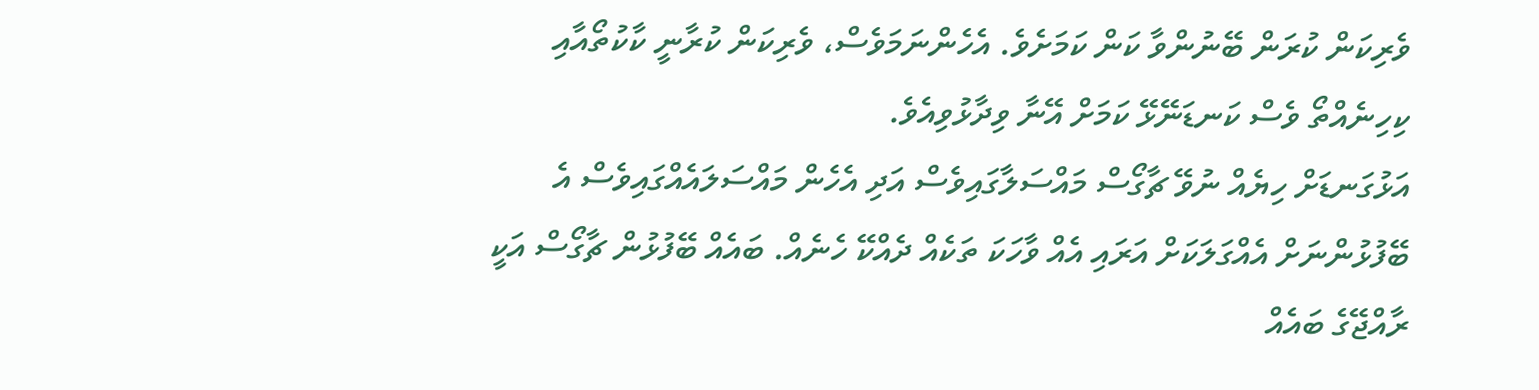ވެރިކަން ކުރަން ބޭނުންވާ ކަން ކަމަށެވެ. އެހެންނަމަވެސް، ވެރިކަން ކުރާނީ ކާކުތޯއާއި ކިހިނެއްތޯ ވެސް ކަނޑަނޭޅޭ ކަމަށް އޭނާ ވިދާޅުވިއެވެ.
އަޅުގަނޑަށް ހިޔެއް ނުވޭ ޗާގޯސް މައްސަލާގައިވެސް އަދި އެހެން މައްސަލައެއްގައިވެސް އެ ބޭފުޅުންނަށް އެއްގަލަކަށް އަރައި އެއް ވާހަކަ ތަކެއް ދެއްކޭ ހެނެއް. ބައެއް ބޭފުޅުން ޗާގޯސް އަކީ ރާއްޖޭގެ ބައެއް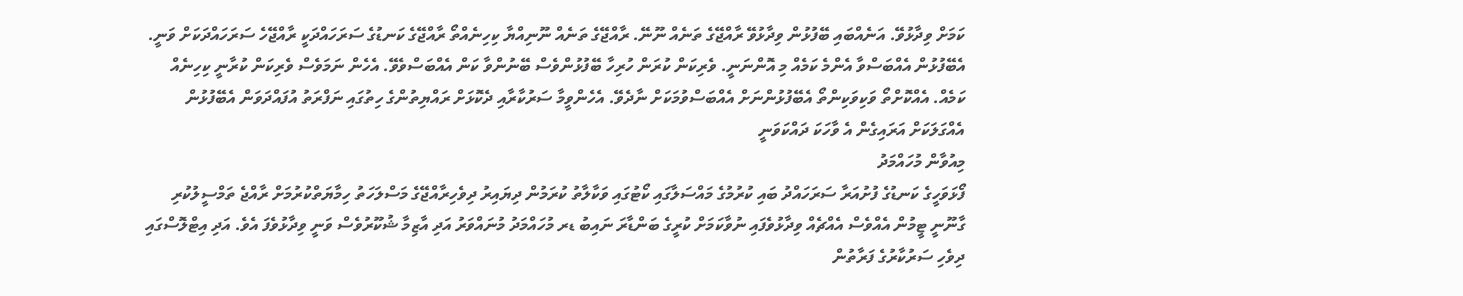ކަމަށް ވިދާޅުވޭ. އަނެއްބައި ބޭފުޅުން ވިދާޅުވޭ ރާއްޖޭގެ ތަނެއް ނޫނޭ. ރާއްޖޭގެ ތަނެއް ނޫނިއްޔާ ކިހިނެއްތޯ ރާއްޖޭގެ ކަނޑުގެ ސަރަހައްދަކީ ރާއްޖޭހެ ސަރަހައްދަކަށް ވަނީ.
އެބޭފުޅުން އެއްބަސްވާ އެންމެ ކަމެއް މި އޮންނަނީ. ވެރިކަން ކުރަން ހުރިހާ ބޭފުޅުންވެސް ބޭނުންވާ ކަން އެއްބަސްވެވޭ. އެހެން ނަމަވެސް ވެރިކަން ކުރާނީ ކިހިނެއް ކަމެއް. އެއްކޮށްތޯ ވަކިވަކިންތޯ އެބޭފުޅުންނަށް އެއްބަސްވުމަކަށް ނާދެވޭ. އެހެންވީމާ ސަރުކާރާއި ދެކޮޅަށް ރައްޔިތުންގެ ހިތުގައި ނަފްރަތު އުފައްދަވަން އެބޭފުޅުން އެއްގަލަކަށް އަރައިގެން އެ ވާހަކަ ދައްކަވަނީ
މިއުވާން މުހައްމަދު
ފޯޅަވަހީގެ ކަނޑުގެ ފުށުއަރާ ސަރަހައްދު ބައި ކުރުމުގެ މައްސަލާގައި ކޯޓުގައި ވަކާލާތު ކުރަމުން ދިޔައިރު ދިވެހިރާއްޖޭގެ މަސްލަހަތު ހިމާޔަތްކުރުމަށް ރާއްޖެ ތަމްސީލުކުރި ގާނޫނީ ޓީމުން އެއްވެސް އެއްޗެއް ވިދާޅުވެފައި ނުވާކަމަށް ކުރީގެ ބަންޑާރަ ނައިބު ޑރ މުހައްމަދު މުނައްވަރު އަދި އާޒިމާ ޝުކޫރުވެސް ވަނީ ވިދާޅުވެފަ އެވެ. އަދި އިޓްލޮސްގައި ދިވެހި ސަރުކާރުގެ ފަރާތުން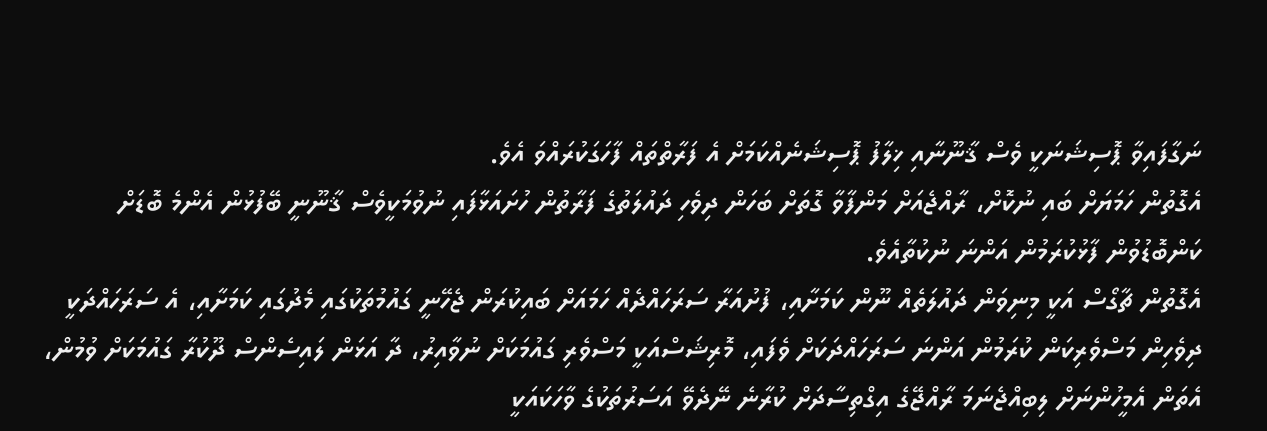ނަގާފައިވާ ޕޮސިޝަނަކީ ވެސް ޤާނޫނާއި ޚިލާފު ޕޮސިޝަނެއްކަމަށް އެ ފަރާތްތައް ފާހަގަކުރައްވަ އެވެ.
އެގޮތުން ހަމަޔަށް ބައި ނުކޮށް، ރާއްޖެއަށް މަންފާވާ ގޮތަށް ބަހަން ދިވެހި ދައުލަތުގެ ފަރާތުން ހުށައަޅާފައި ނުވުމަކީވެސް ޤާނޫނީ ބޭފުޅުން އެންމެ ބޮޑަށް ކަންބޮޑުވުން ފާޅުކުރަމުން އަންނަ ނުކުތާއެވެ.
އެގޮތުން ޗާގޯސް އަކީ މިނިވަން ދައުލަތެއް ނޫން ކަމަށާއި، ފުށުއަރާ ސަރަހައްދެއް ހަމައަށް ބައިކުރަން ޖެހޭނީ ގައުމުތަކުގައި މެދުގައި ކަމަށާއި، އެ ސަރަހައްދަކީ ދިވެހިން މަސްވެރިކަން ކުރަމުން އަންނަ ސަރަހައްދަކަށް ވެފައި، މޮރިޝަސްއަކީ މަސްވެރި ގައުމަކަށް ނުވާއިރު، ދާ އަޅަން ލައިސެންސް ދޫކުރާ ގައުމަކަށް ވުމުން، އެތަން އެމީހުންނަށް ލިބިއްޖެނަމަ ރާއްޖޭގެ އިގްތިސާދަށް ކުރާނެ ނޭދެވޭ އަސަރުތަކުގެ ވާހަކައަކީ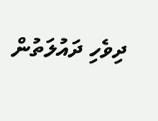ދިވެހި ދައުލަތުން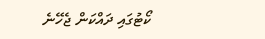ކޯޓުގައި ދައްކަން ޖެހޭނެ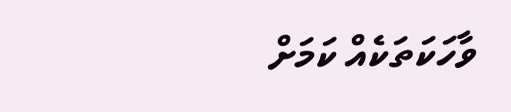ވާހަކަތަކެއް ކަމަށް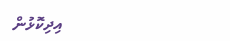އިދިކޮޅުން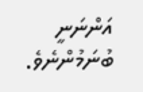އަންނަނީ ބުނަމުންނެވެ.